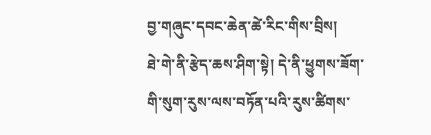བྱ་གཞུང་དབང་ཆེན་ཚེ་རིང་གིས་བྲིས།
ཐེ་གེ་ནི་རྩེད་ཆས་ཤིག་སྟེ། དེ་ནི་ཕྱུགས་ཟོག་གི་སུག་རུས་ལས་བཏོན་པའི་རུས་ཚིགས་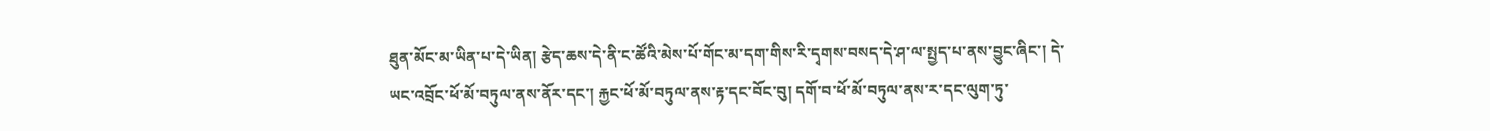ཐུན་མོང་མ་ཡིན་པ་དེ་ཡིན། རྩེད་ཆས་དེ་ནི་ང་ཚོའི་མེས་པོ་གོང་མ་དག་གིས་རི་དྭགས་བསད་དེ་ཤ་ལ་སྤྱད་པ་ནས་བྱུང་ཞིང་། དེ་ཡང་འབྲོང་ཕོ་མོ་བཏུལ་ནས་ནོར་དང་། རྐྱང་ཕོ་མོ་བཏུལ་ནས་རྟ་དང་བོང་བུ། དགོ་བ་ཕོ་མོ་བཏུལ་ནས་ར་དང་ལུག་ཏུ་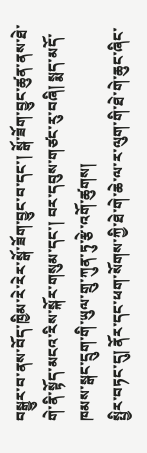བསྒྱུར་བ་ནས་བོད་ཁྱིམ་རེ་རེར་སྒོ་ཟོག་བྱུང་བ་དང་། སྒོ་ཟོག་བྱུང་ཚུན་ནས་ཐེ་གེ་ནི་སྟོད་མངའ་རིས་སྐོར་གསུམ་དང་། བར་དབུས་གཙང་རུ་བཞི། སྨད་མདོ་ཁམས་སྒང་དྲུག་གི་ཡུལ་གྲུ་ཀུན་ཏུ་རྩེ་འགོ་ཚུགས།
སྤྱིར་བཏང་དུ། ནོར་དང་ཕག་སོགས་ཀྱི་ཐེ་གེ་ཆེ་ལ་ར་ལུག་གི་ཐེ་གེ་ཆུང་ཞིང་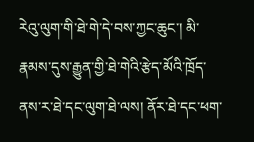རེའུ་ལུག་གི་ཐེ་གེ་དེ་བས་ཀྱང་ཆུང་། མི་རྣམས་དུས་རྒྱུན་གྱི་ཐེ་གེའི་རྩེད་མོའི་ཁྲོད་ནས་ར་ཐེ་དང་ལུག་ཐེ་ལས། ནོར་ཐེ་དང་ཕག་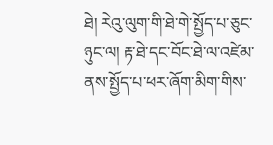ཐེ། རེའུ་ལུག་གི་ཐེ་གེ་སྤྱོད་པ་ཅུང་ཉུང་ལ། རྟ་ཐེ་དང་བོང་ཐེ་ལ་འཛེམ་ནས་སྤྱོད་པ་ཕར་ཞོག་མིག་གིས་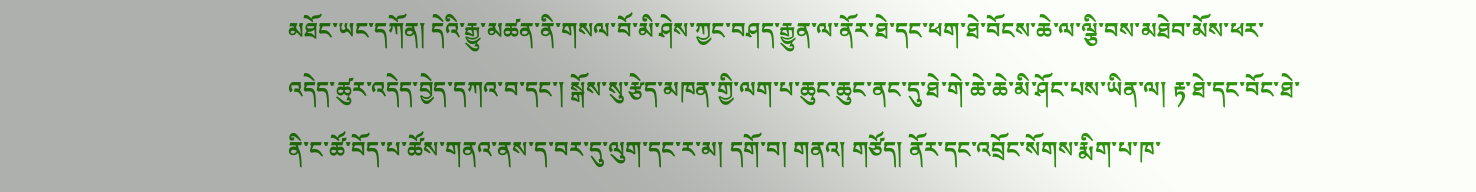མཐོང་ཡང་དཀོན། དེའི་རྒྱུ་མཚན་ནི་གསལ་བོ་མི་ཤེས་ཀྱང་བཤད་རྒྱུན་ལ་ནོར་ཐེ་དང་ཕག་ཐེ་བོངས་ཆེ་ལ་ལྕི་བས་མཐེབ་མོས་ཕར་འདེད་ཚུར་འདེད་བྱེད་དཀའ་བ་དང་། སྒོས་སུ་རྩེད་མཁན་གྱི་ལག་པ་ཆུང་ཆུང་ནང་དུ་ཐེ་གེ་ཆེ་ཆེ་མི་ཤོང་པས་ཡིན་ལ། རྟ་ཐེ་དང་བོང་ཐེ་ནི་ང་ཚོ་བོད་པ་ཚོས་གནའ་ནས་ད་བར་དུ་ལུག་དང་ར་མ། དགོ་བ། གནའ། གཙོད། ནོར་དང་འབྲོང་སོགས་རྨིག་པ་ཁ་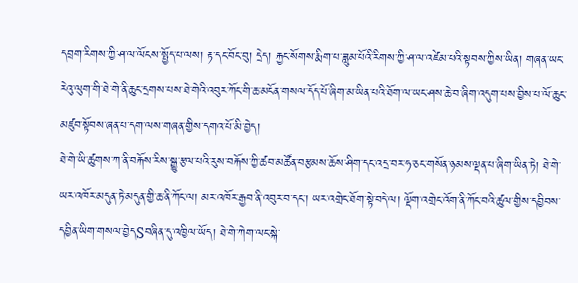དབྲག་རིགས་ཀྱི་ཤ་ལ་ལོངས་སྤྱོད་པ་ལས། རྟ་དང་བོང་བུ། དྲེད། རྐྱང་སོགས་རྨིག་པ་ཟླུམ་པོའི་རིགས་ཀྱི་ཤ་ལ་འཛེམ་པའི་སྟབས་ཀྱིས་ཡིན། གཞན་ཡང་རེའུ་ལུག་གི་ཐེ་གེ་ནི་ཆུང་དྲགས་པས་ཐེ་གེའི་འབུར་ཀོང་གི་ཆ་མངོན་གསལ་དོད་པོ་ཞིག་མ་ཡིན་པའི་ཐོག་ལ་ཡང་ཤས་ཆེ་བ་ཞིག་འདུག་པས་བྱིས་པ་ལོ་ཆུང་མཛུབ་སྟོབས་ཞན་པ་དག་ལས་གཞན་གྱིས་དགའ་པོ་མི་བྱེད།
ཐེ་གེ་ཡི་ཚུགས་ཀ་ནི་བརྐོས་རིས་སྒྱུ་རྩལ་པའི་རུས་བརྐོས་ཀྱི་ཚབ་མཚོན་བརྩམས་ཆོས་ཤིག་དང་འདྲ་བར་ཧ་ཅང་གསོན་ཉམས་ལྡན་པ་ཞིག་ཡིན་ཏེ། ཐེ་གེ་ཡར་འཁོར་མདུན་ཏེ་མདུན་གྱི་ཆ་ནི་ཀོང་ལ། མར་འཁོར་རྒྱབ་ནི་འབུར་བ་དང་། ཡར་འགྲེང་ཐོག་སྟེ་བདེ་ལ། ལྡོག་འགྲེང་འོག་ནི་ཀོང་བའི་ཚུལ་གྱིས་དབྱིབས་དབྱིན་ཡིག་གསལ་བྱེདSབཞིན་དུ་འཁྱིལ་ཡོད། ཐེ་གེ་ཀེག་ལང་སྐེ་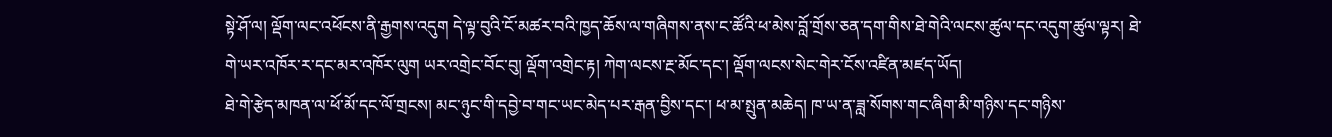སྟེ་ཤོ་ལ། ལྡོག་ལང་འཕོངས་ནི་རྒྱགས་འདུག དེ་ལྟ་བུའི་ངོ་མཚར་བའི་ཁྱད་ཆོས་ལ་གཞིགས་ནས་ང་ཚོའི་ཕ་མེས་བློ་གྲོས་ཅན་དག་གིས་ཐེ་གེའི་ལངས་ཚུལ་དང་འདུག་ཚུལ་ལྟར། ཐེ་གེ་ཡར་འཁོར་ར་དང་མར་འཁོར་ལུག ཡར་འགྲེང་བོང་བུ། ལྡོག་འགྲེང་རྟ། ཀེག་ལངས་རྔ་མོང་དང་། ལྡོག་ལངས་སེང་གེར་ངོས་འཛིན་མཛད་ཡོད།
ཐེ་གེ་རྩེད་མཁན་ལ་ཕོ་མོ་དང་ལོ་གྲངས། མང་ཉུང་གི་དབྱེ་བ་གང་ཡང་མེད་པར་རྒན་བྱིས་དང་། ཕ་མ་སྤུན་མཆེད། ཁ་ཡ་ན་ཟླ་སོགས་གང་ཞིག་མི་གཉིས་དང་གཉིས་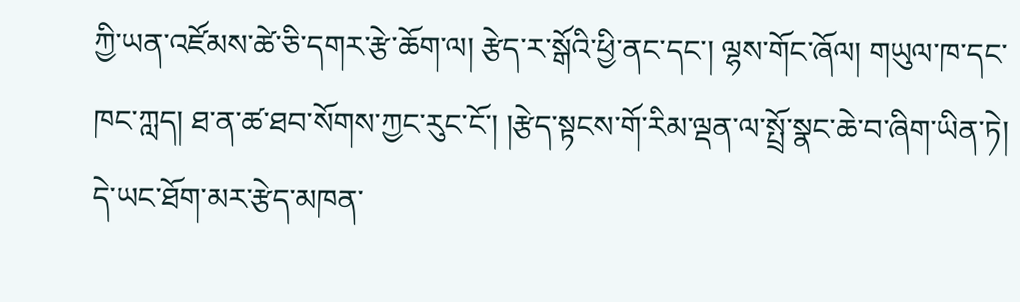ཀྱི་ཡན་འཛོམས་ཚེ་ཅི་དགར་རྩེ་ཆོག་ལ། རྩེད་ར་སྒོའི་ཕྱི་ནང་དང་། ལྷས་གོང་ཞོལ། གཡུལ་ཁ་དང་ཁང་ཀླད། ཐ་ན་ཚ་ཐབ་སོགས་ཀྱང་རུང་ངོ་། །རྩེད་སྟངས་གོ་རིམ་ལྡན་ལ་སྤྲོ་སྣང་ཆེ་བ་ཞིག་ཡིན་ཏེ། དེ་ཡང་ཐོག་མར་རྩེད་མཁན་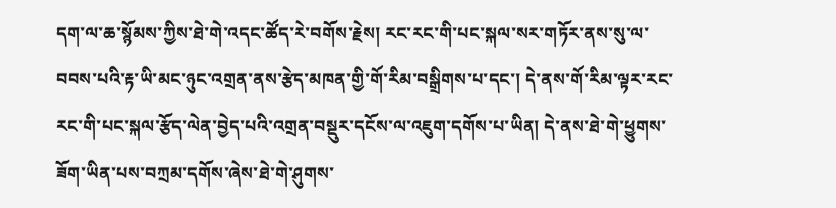དག་ལ་ཆ་སྙོམས་ཀྱིས་ཐེ་གེ་འདང་ཚོད་རེ་བགོས་རྗེས། རང་རང་གི་པང་སྐལ་སར་གཏོར་ནས་སུ་ལ་བབས་པའི་རྟ་ཡི་མང་ཉུང་འགྲན་ནས་རྩེད་མཁན་གྱི་གོ་རིམ་བསྒྲིགས་པ་དང་། དེ་ནས་གོ་རིམ་ལྟར་རང་རང་གི་པང་སྐལ་རྩོད་ལེན་བྱེད་པའི་འགྲན་བསྡུར་དངོས་ལ་འཇུག་དགོས་པ་ཡིན། དེ་ནས་ཐེ་གེ་ཕྱུགས་ཟོག་ཡིན་པས་བཀྲམ་དགོས་ཞེས་ཐེ་གེ་ཤུགས་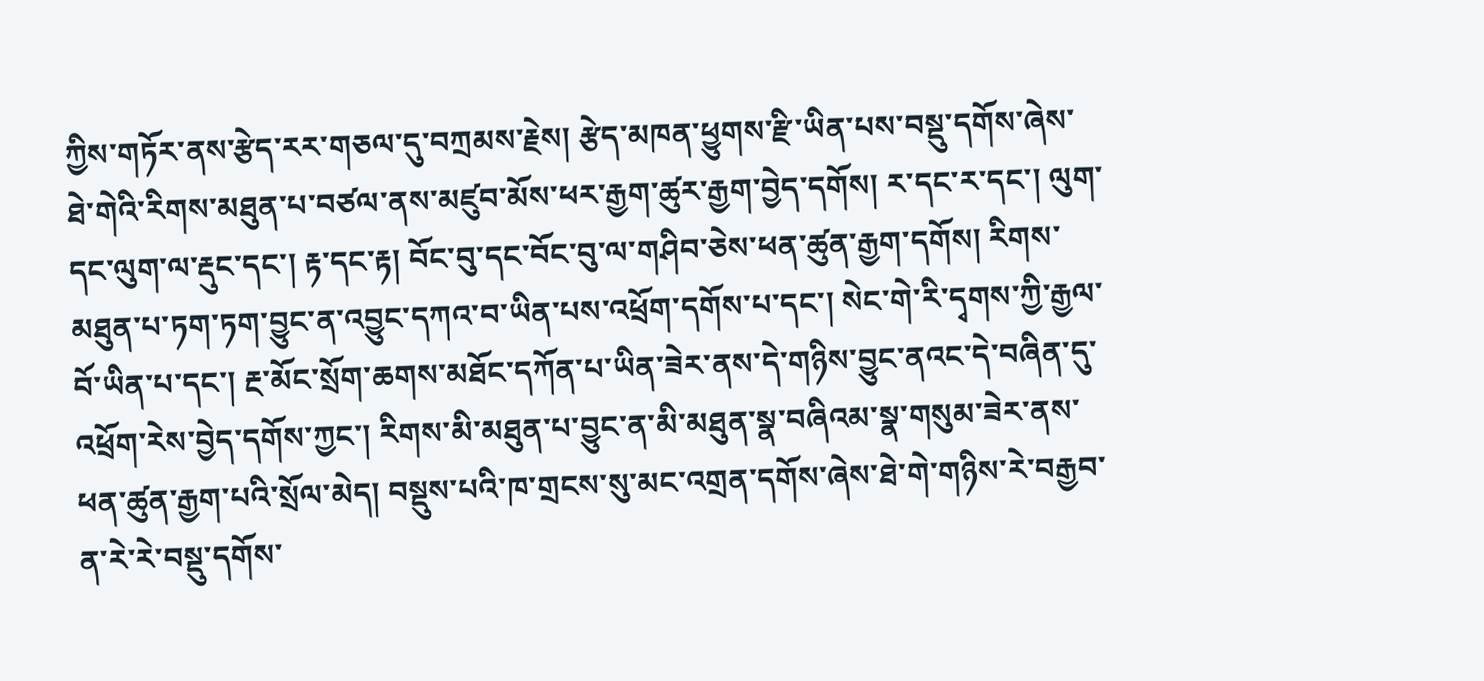ཀྱིས་གཏོར་ནས་རྩེད་རར་གཅལ་དུ་བཀྲམས་རྗེས། རྩེད་མཁན་ཕྱུགས་རྫི་ཡིན་པས་བསྡུ་དགོས་ཞེས་ཐེ་གེའི་རིགས་མཐུན་པ་བཙལ་ནས་མཛུབ་མོས་ཕར་རྒྱག་ཚུར་རྒྱག་བྱེད་དགོས། ར་དང་ར་དང་། ལུག་དང་ལུག་ལ་རྡུང་དང་། རྟ་དང་རྟ། བོང་བུ་དང་བོང་བུ་ལ་གཤིབ་ཅེས་ཕན་ཚུན་རྒྱག་དགོས། རིགས་མཐུན་པ་ཏག་ཏག་བྱུང་ན་འབྱུང་དཀའ་བ་ཡིན་པས་འཕྲོག་དགོས་པ་དང་། སེང་གེ་རི་དྭགས་ཀྱི་རྒྱལ་བོ་ཡིན་པ་དང་། རྔ་མོང་སྲོག་ཆགས་མཐོང་དཀོན་པ་ཡིན་ཟེར་ནས་དེ་གཉིས་བྱུང་ནའང་དེ་བཞིན་དུ་འཕྲོག་རེས་བྱེད་དགོས་ཀྱང་། རིགས་མི་མཐུན་པ་བྱུང་ན་མི་མཐུན་སྣ་བཞིའམ་སྣ་གསུམ་ཟེར་ནས་ཕན་ཚུན་རྒྱག་པའི་སྲོལ་མེད། བསྡུས་པའི་ཁ་གྲངས་སུ་མང་འགྲན་དགོས་ཞེས་ཐེ་གེ་གཉིས་རེ་བརྒྱབ་ན་རེ་རེ་བསྡུ་དགོས་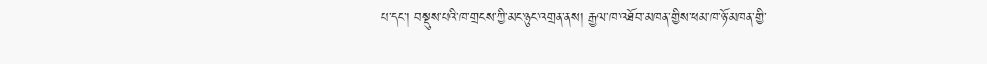པ་དང་། བསྡུས་པའི་ཁ་གྲངས་ཀྱི་མང་ཉུང་འགྲན་ནས། རྒྱལ་ཁ་འཐོབ་མཁན་གྱིས་ཕམ་ཁ་ཉོ་མཁན་གྱི་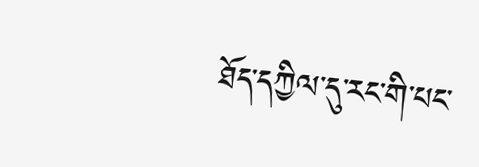ཐོད་དཀྱིལ་དུ་རང་གི་པང་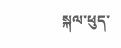སྐལ་ཕུད་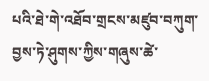པའི་ཐེ་གེ་འཐོབ་གྲངས་མཛུབ་བཀུག་བྱས་ཏེ་ཤུགས་ཀྱིས་གཞུས་ཚེ་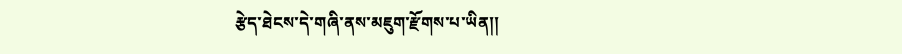རྩེད་ཐེངས་དེ་གཞི་ནས་མཇུག་རྫོགས་པ་ཡིན།།